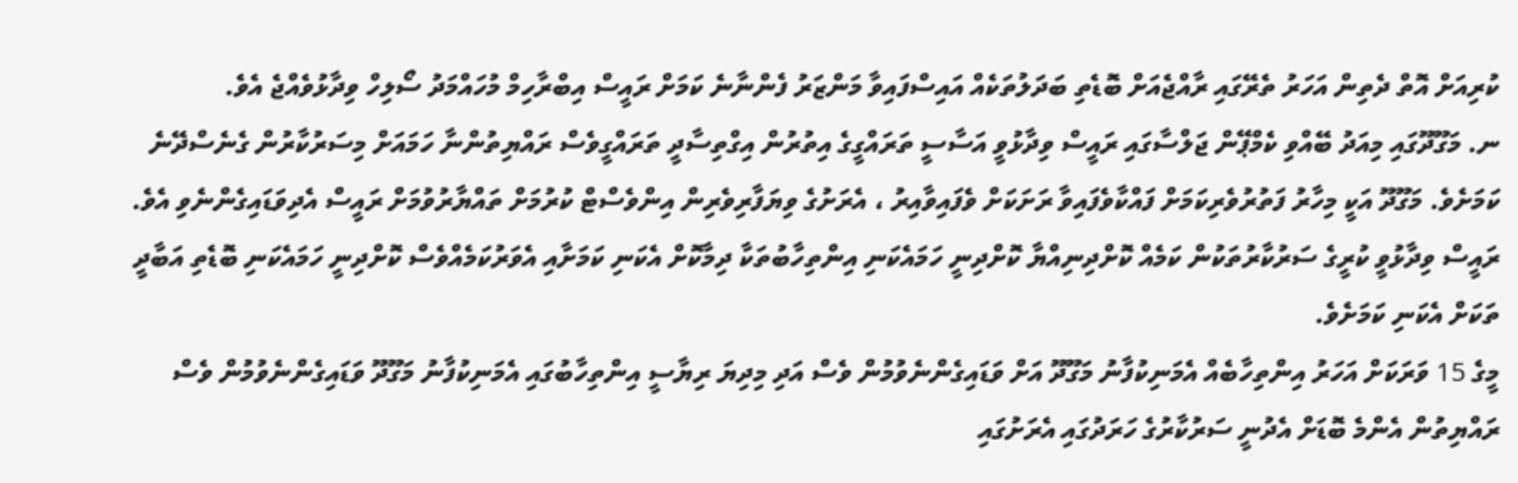ކުރިއަށް އޮތް ދެތިން އަހަރު ތެރޭގައި ރާއްޖެއަށް ބޮޑެތި ބަދަލުތަކެއް އައިސްފައިވާ މަންޒަރު ފެންނާނެ ކަމަށް ރައީސް އިބްރާހިމް މުހައްމަދު ސޯލިހް ވިދާޅުވެއްޖެ އެވެ.
ނ. މަގޫދޫގައި މިއަދު ބޭއްވި ކެމްޕޭން ޖަލްސާގައި ރައީސް ވިދާޅުވީ އަސާސީ ތަރައްގީގެ އިތުރުން އިގްތިސާދީ ތަރައްގީވެސް ރައްޔިތުންނާ ހަމައަށް މިސަރުކާރުން ގެނެސްދޭނެ ކަމަށެވެ. މަގޫދޫ އަކީ މިހާރު ފަތުރުވެރިކަމަށް ފައްކާވެފައިވާ ރަށަކަށް ވެފައިވާއިރު ، އެރަށުގެ ވިޔަފާރިވެރިން އިންވެސްޓް ކުރުމަށް ތައްޔާރުވުމަށް ރައީސް އެދިވަޑައިގެންނެވި އެވެ.
ރައީސް ވިދާޅުވީ ކުރީގެ ސަރުކާރުތަކުން ކަމެއް ކޮށްދިނިއްޔާ ކޮށްދިނީ ހަމައެކަނި އިންތިހާބުތަކާ ދިމާކޮށް އެކަނި ކަމަށާއި އެވަރުކަމެއްވެސް ކޮށްދިނީ ހަމައެކަނި ބޮޑެތި އަބާދީ ތަކަށް އެކަނި ކަމަށެވެ.
މީގެ 15 ވަރަކަށް އަހަރު އިންތިހާބެއް އެމަނިކުފާނު މަގޫދޫ އަށް ވަޑައިގެންނެވުމުން ވެސް އަދި މިދިޔަ ރިޔާސީ އިންތިހާބުގައި އެމަނިކުފާނު މަގޫދޫ ވަޑައިގެންނެވުމުން ވެސް ރައްޔިތުން އެންމެ ބޮޑަށް އެދުނީ ސަރުކާރުގެ ހަރަދުގައި އެރަށުގައި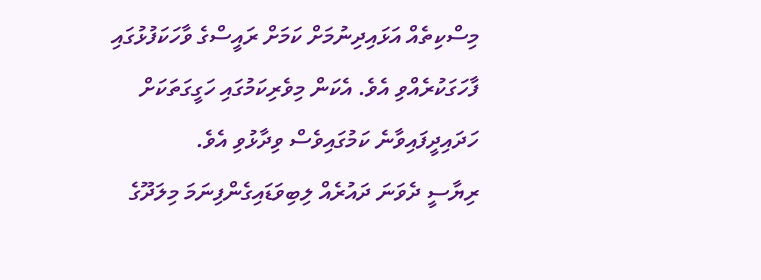މިސްކިތެއް އަޅައިދިނުމަށް ކަމަށް ރައީސްގެ ވާހަކަފުޅުގައި ފާހަގަކުރެއްވި އެވެ. އެކަން މިވެރިކަމުގައި ހަގީގަތަކަށް ހަދައިދީފައިވާނެ ކަމުގައިވެސް ވިދާޅުވި އެވެ.
ރިޔާސީ ދެވަނަ ދައުރެއް ލިބިވަޑައިގެންފިނަމަ މިލަދޫގެ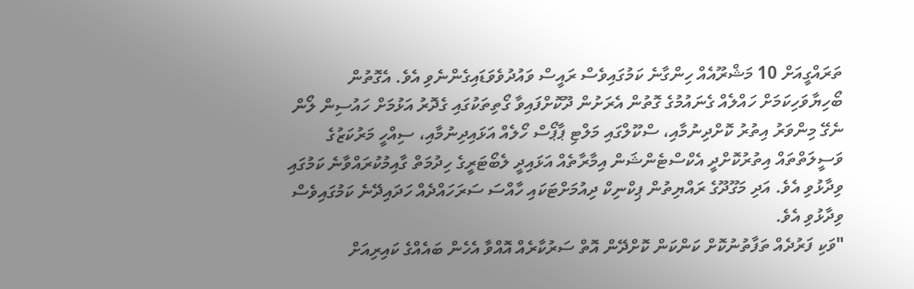ތަރައްގީއަށް 10 މަޝްރޫއެއް ހިންގާނެ ކަމުގައިވެސް ރައީސް ވައުދުވެވަޑައިގެންނެވި އެވެ. އެގޮތުން ބޯހިޔާވަހިކަމަށް ހައްލެއް ގެނައުމުގެ ގޮތުން އެރަށުން ދޫކޮށްފައިވާ ގޯތިތަކުގައި ގެދޮރު އަޅުމަށް ހައުސިން ލޯން ނެގޭ މިންވަރު އިތުރު ކޮށްދިނުމާއި، ސްކޫލްގައި މަލްޓި ޕާޕޯސް ހޯލެއް އަޅައިދިނުމާއި، ސިއްހީ މަރުކަޒުގެ ވަސީލަތްތައް އިތުރުކޮށްދީ އެކްސްޓެންޝަން އިމާރާތެއް އަޅައިދީ ލެބޯޓަރީގެ ހިދުމަތް ގާއިމުކުރައްވާނެ ކަމުގައި ވިދާޅުވި އެވެ. އަދި މަގޫދޫގެ ރައްޔިތުން ޕިކްނިކް ދިއުމަށްޓަކައި ހާއްސަ ސަރަހައްދެއް ހަދައިދޭނެ ކަމުގައިވެސް ވިދާޅުވި އެވެ.
"ވަކި ފަރުދެއް ތަފާތުނުކޮށް ކަންކަން ކޮށްދޭން އޮތް ސަރުކާރެއް އޮއްވާ އެހެން ބައެއްގެ ކައިރިއަށް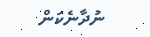ނުދާނެކަން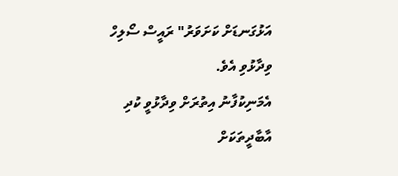އަޅުގަނޑަށް ކަށަވަރު" ރައީސް ސޯލިހް ވިދާޅުވި އެވެ.
އެމަނިކުފާނު އިތުރަށް ވިދާޅުވީ ކުދި އާބާދީތަކަށް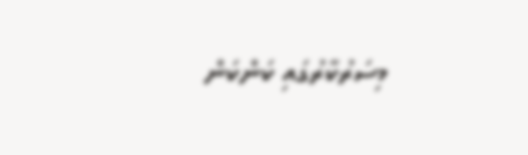މިސަރުކާރުގައި ކަންކަން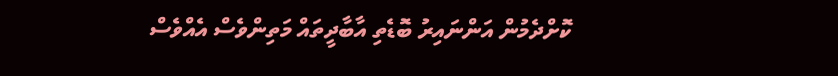ކޮށްދެމުން އަންނައިރު ބޮޑެތި އާބާދީތައް މަތިންވެސް އެއްވެސް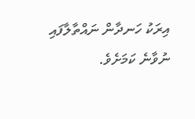އިރަކު ހަނދާން ނައްތާލާފައި ނުވާނެ ކަމަށެވެ.